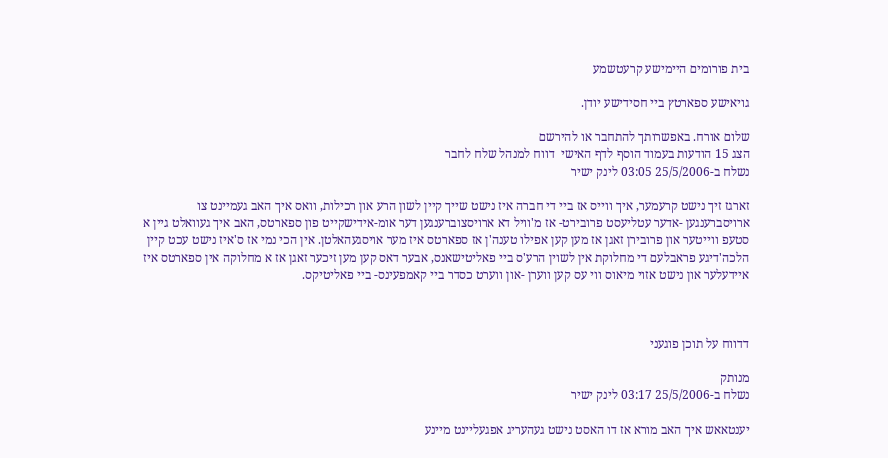בית פורומים היימישע קרעטשמע

גויאישע ספארטץ ביי חסידישע יודן.

שלום אורח. באפשרותך להתחבר או להירשם
הצג 15 הודעות בעמוד הוסף לדף האישי  דווח למנהל שלח לחבר
נשלח ב-25/5/2006 03:05 לינק ישיר

זארגז זיך נישט קרעמער, איך ווייס אז ביי די חברה איז נישט שייך קיין לשון הרע און רכילות, וואס איך האב געמיינט צו ארויסברענגען -אדער עטליעסט פרובירט- אז מ'וויל דא ארויסצוברענגען דער אומ-אידישקייט פון ספארטס, האב איך געוואלט גיין א סטעפ ווייטער און פרובירן זאגן אז מען קען אפילו טענה'ן אז ספארטס איז מער אויסגעהאלטן. אין הכי נמי אז ס'איז נישט עכט קיין הלכה'דיגע פראבלעם די מחלוקת אין לשוין הרע'ס ביי פאליטישאנס, אבער דאס קען מען זיכער זאגן אז א מחלוקה אין ספארטס איז איידעלער און נישט אזוי מיאוס ווי עס קען ווערן -און ווערט כסדר ביי קאמפעינס- ביי פאליטיקס.



דדווח על תוכן פוגעני

מנותק
נשלח ב-25/5/2006 03:17 לינק ישיר

יענטאאש איך האב מורא אז דו האסט נישט געהעריג אפגעליינט מיינע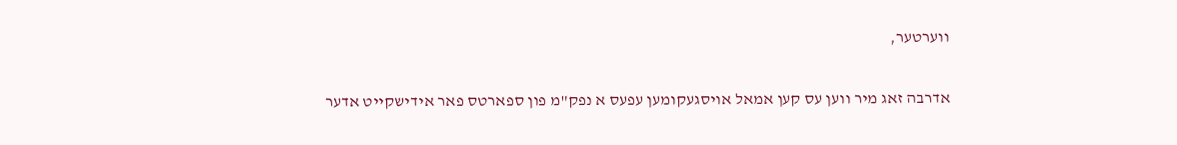ווערטער,

אדרבה זאג מיר ווען עס קען אמאל אויסגעקומען עפעס א נפק"מ פון ספארטס פאר אידישקייט אדער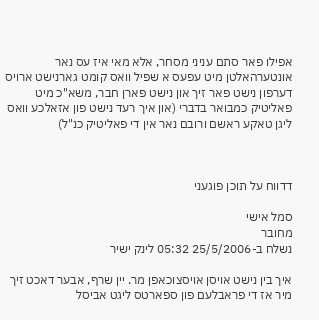אפילו פאר סתם עניני מסחר, אלא מאי איז עס נאר אונטערהאלטן מיט עפעס א שפיל וואס קומט גארנישט ארויס דערפון נישט פאר זיך און נישט פארן חבר, משא"כ מיט פאליטיק כמבואר בדברי (און איך רעד נישט פון אזאלכע וואס ליגן טאקע ראשם ורובם נאר אין די פאליטיק כנ"ל)



דדווח על תוכן פוגעני

סמל אישי
מחובר
נשלח ב-25/5/2006 05:32 לינק ישיר

איך בין נישט אויסן אויסצוכאפן מר. יין שרף, אבער דאכט זיך מיר אז די פראבלעם פון ספארטס ליגט אביסל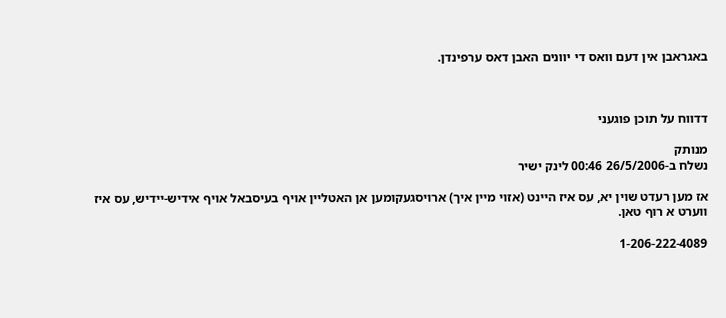באגראבן אין דעם וואס די יוונים האבן דאס ערפינדן.



דדווח על תוכן פוגעני

מנותק
נשלח ב-26/5/2006 00:46 לינק ישיר

אז מען רעדט שוין יא, עס איז היינט (אזוי מיין איך) ארויסגעקומען אן האטליין אויף בעיסבאל אויף אידיש-יידיש, עס איז ווערט א רוף טאן.

1-206-222-4089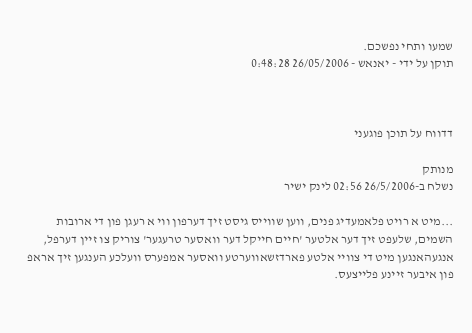שמעו ותחי נפשכם.
תוקן על ידי - יאנאש - 26/05/2006 0:48:28



דדווח על תוכן פוגעני

מנותק
נשלח ב-26/5/2006 02:56 לינק ישיר

...מיט א רויט פלאמעדיג פנים, ווען שווייס גיסט זיך דערפון ווי א רעגן פון די ארובות השמים, שלעפט זיך דער אלטער 'חיים חייקל דער וואסער טרעגער' צוריק צו זיין דערפל, אנגעהאנגען מיט די צוויי אלטע פארדזשאווערטע וואסער אמפערס וועלכע הענגען זיך אראפ פון איבער זיינע פלייצעס.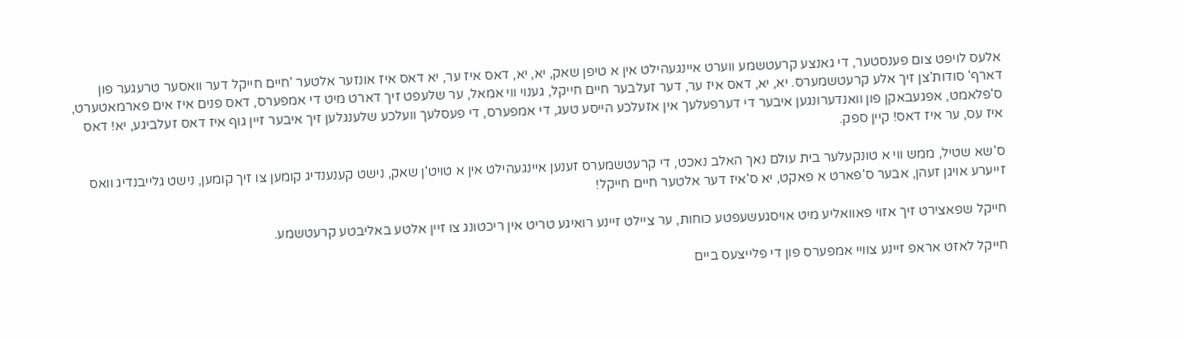אלעס לויפט צום פענסטער, די גאנצע קרעטשמע ווערט איינגעהילט אין א טיפן שאק, יא, יא, דאס איז ער, יא דאס איז אונזער אלטער 'חיים חייקל דער וואסער טרעגער פון דארף' סודות'צן זיך אלע קרעטשמערס. יא, יא, דאס איז ער, דער זעלבער חיים חייקל, גענוי ווי אמאל, ער שלעפט זיך דארט מיט די אמפערס, דאס פנים איז אים פארמאטערט, ס'פלאמט, אפגעבאקן פון וואנדערונגען איבער די דערפעלעך אין אזעלכע הייסע טעג, די אמפערס, די פעסלעך וועלכע שלענגלען זיך איבער זיין גוף איז דאס זעלביגע, יא! דאס איז עס, ער איז דאס! קיין ספק.

ס'שא שטיל, ממש ווי א טונקעלער בית עולם נאך האלב נאכט, די קרעטשמערס זענען איינגעהילט אין א טויט'ן שאק, נישט קענענדיג קומען צו זיך קומען, נישט גלייבנדיג וואס זייערע אויגן זעהן, אבער ס'פארט א פאקט, יא ס'איז דער אלטער חיים חייקל!

חייקל שפאצירט זיך אזוי פאוואליע מיט אויסגעשעפטע כוחות, ער ציילט זיינע רואיגע טריט אין ריכטונג צו זיין אלטע באליבטע קרעטשמע.

חייקל לאזט אראפ זיינע צוויי אמפערס פון די פלייצעס ביים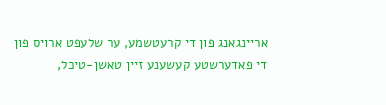אריינגאנג פון די קרעטשמע, ער שלעפט ארויס פון די פאדערשטע קעשענע זיין טאשן-טיכל,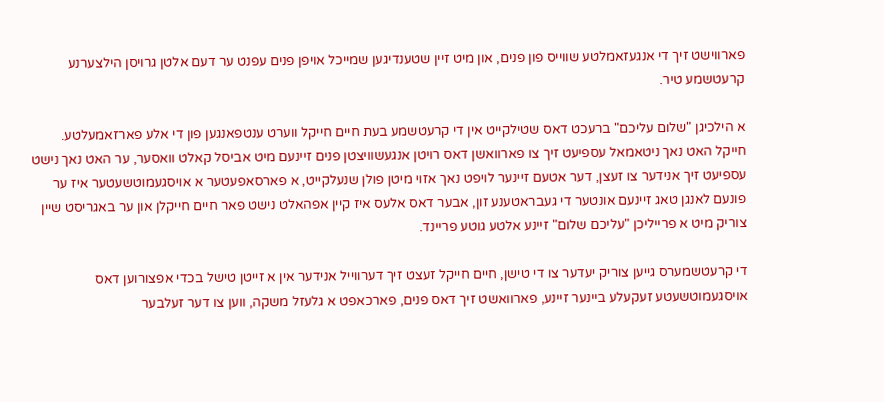פארווישט זיך די אנגעזאמלטע שווייס פון פנים, און מיט זיין שטענדיגען שמייכל אויפן פנים עפנט ער דעם אלטן גרויסן הילצערנע קרעטשמע טיר.

א הילכיגן "שלום עליכם" ברעכט דאס שטילקייט אין די קרעטשמע בעת חיים חייקל ווערט ענטפאנגען פון די אלע פארזאמעלטע. חייקל האט נאך ניטאמאל עספיעט זיך צו פארוואשן דאס רויטן אנגעשוויצטן פנים זיינעם מיט אביסל קאלט וואסער, ער האט נאך נישט עספיעט זיך אנידער צו זעצן, דער אטעם זיינער לויפט נאך אזוי מיטן פולן שנעלקייט, א פארסאפעטער א אויסגעמוטשעטער איז ער פונעם לאנגן טאג זיינעם אונטער די געבראטענע זון, אבער דאס אלעס איז קיין אפהאלט נישט פאר חיים חייקלן און ער באגריסט שיין צוריק מיט א פרייליכן "עליכם שלום" זיינע אלטע גוטע פריינד.

די קרעטשמערס גייען צוריק יעדער צו די טישן, חיים חייקל זעצט זיך דערווייל אנידער אין א זייטן טישל בכדי אפצורוען דאס אויסגעמוטשעטע זעקעלע ביינער זיינע, פארוואשט זיך דאס פנים, פארכאפט א גלעזל משקה, ווען צו דער זעלבער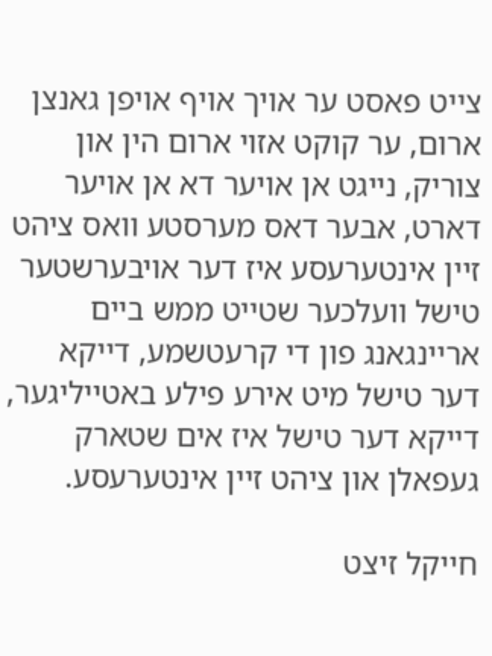צייט פאסט ער אויך אויף אויפן גאנצן ארום, ער קוקט אזוי ארום הין און צוריק, נייגט אן אויער דא אן אויער דארט, אבער דאס מערסטע וואס ציהט זיין אינטערעסע איז דער אויבערשטער טישל וועלכער שטייט ממש ביים אריינגאנג פון די קרעטשמע, דייקא דער טישל מיט אירע פילע באטייליגער, דייקא דער טישל איז אים שטארק געפאלן און ציהט זיין אינטערעסע.

חייקל זיצט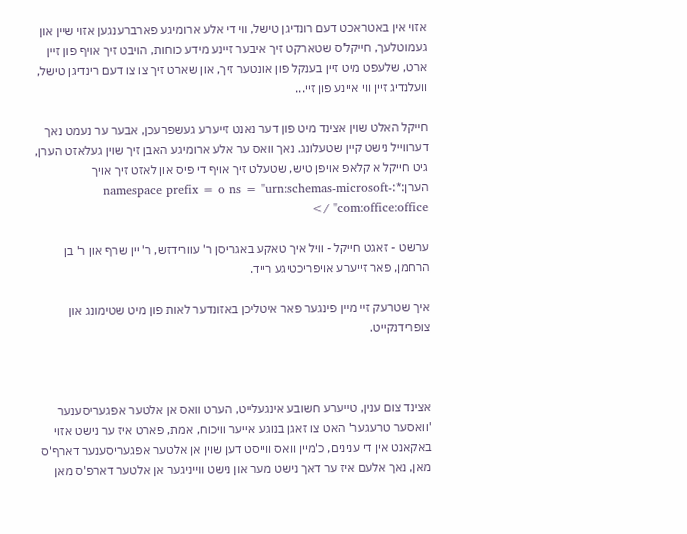אזוי אין באטראכט דעם רונדיגן טישל, ווי די אלע ארומיגע פארברענגען אזוי שיין און געמוטלעך, חייקל'ס שטארקט זיך איבער זיינע מידע כוחות, הויבט זיך אויף פון זיין ארט, שלעפט מיט זיין בענקל פון אונטער זיך, און שארט זיך צו צו דעם רינדיגן טישל, וועלנדיג זיין ווי איינע פון זיי...

חייקל האלט שוין אצינד מיט פון דער נאנט זייערע געשפרעכן, אבער ער נעמט נאך דערווייל נישט קיין שטעלונג. נאך וואס ער אלע ארומיגע האבן זיך שוין געלאזט הערן, גיט חייקל א קלאפ אויפן טיש, שטעלט זיך אויף די פיס און לאזט זיך אויך הערן:*:namespace prefix = o ns = "urn:schemas-microsoft-com:office:office" />

ערשט - זאגט חייקל - וויל איך טאקע באגריסן ר' עוורידזש, ר' יין שרף און ר' בן הרחמן, פאר זייערע אויפריכטיגע רייד.

איך שטרעק זיי מיין פינגער פאר איטליכן באזונדער לאות פון מיט שטימונג און צופרידנקייט.



אצינד צום ענין, טייערע חשובע אינגעלייט, הערט וואס אן אלטער אפגעריסענער 'וואסער טרעגער' האט צו זאגן בנוגע אייער וויכוח, אמת, פארט איז ער נישט אזוי באקאנט אין די ענינים, כ'מיין וואס ווייסט דען שוין אן אלטער אפגעריסענער דארף'ס מאן, נאך אלעם איז ער דאך נישט מער און נישט ווייניגער אן אלטער דארפ'ס מאן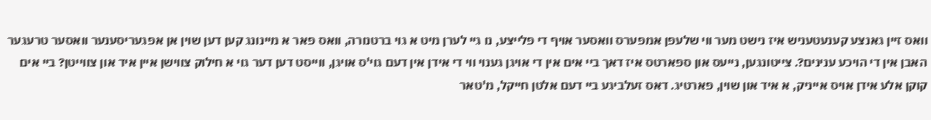וואס זיין גאנצע קענעטעניש איז נישט מער ווי שלעפן אמפערס וואסער אויף די פלייצע, נו גיי לערן מיט א גוי ברטנורה, וואס פאר א מיינונג קען דען שוין אן אפגעריסענער וואסער טרעגער האבן אין די הויכע ענינים?. צייטונגען, נייעס און ספארטס איז דאך ביי אים אין די אויגן גענוי ווי די אידן אין דעם גוי'ס אויגן, ווייסט דען דער גוי א חילוק צווישן איין איד און צווייטן? ביי אים קוקן אלע אידן אויס אייניק, א איד און שוין, פארטיג. דאס זעלביגע ביי דעם אלטן חייקל, מ'טאר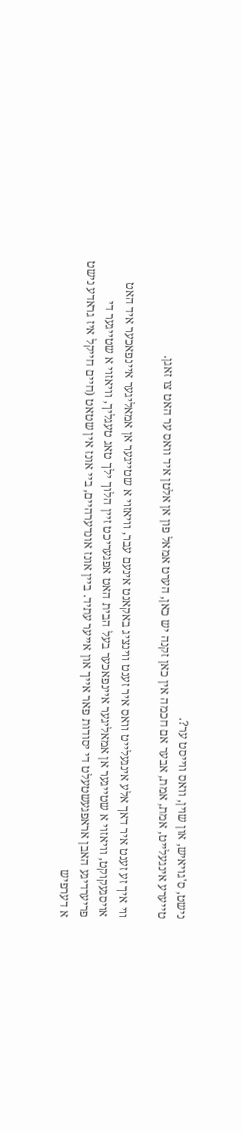נישט, ס'גויאיש, און שוין, וואס ווייסט ער?.
טייערע אינגעלייט, אמת, אמת, אבער אם חכמה אין כאן זקנה יש כאן, הערט אמאל פון אן אלטן איד וואס ער האט צו זאגן.

ווי איך זע זענט איר דאך אלע אינגעלייט וואס איר זענט ווינציג באקאנט אינעם עבר, וויאזוי א שטייגער אן אמאליגער איינפאכער איד האט אויסגעקוקט, וויאזוי א שטייגער אן אמאליגער איינפאכער בעל הבית האט אפגעריכט זיין הלוך ילך טאג טעגליך, וויאזוי א שטייגער די פריערדיגע האבן אראפגעשטעלט די יסודות פאר אייך און אייער עתיד. ביין אונז אונדערהיים, ביי אונז אין שטאט (חיים חייקל איז גראדע נישט א דערפיש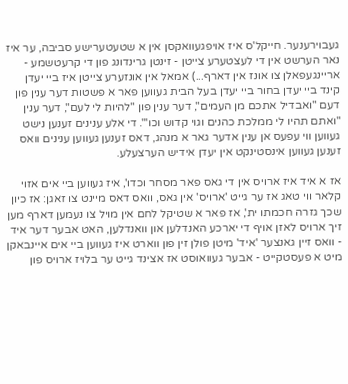געבוירענער. חייקל'ס איז אויפגעוואקסן אין א שטעטערישע סביבה, ער איז נאר הערשט אין די לעצטערע צייטן - זינטן גרינדונג פון די קרעטשמע - אריינגעפאלן צו אונז אין דארף...) אמאל אין אונזערע צייטן איז ביי יעדן קינד ביי יעדן בחור ביי יעדן בעל הבית געווען פאר א פשטות דער ענין פון דעם "ואבדיל אתכם מן העמים", דער ענין פון "להיות לי לעם", דער ענין "ואתם תהיו לי ממלכת כהנים וגוי קדוש וכו'". די אלע ענינים זענען נישט געווען ווי עפעס אן ענין אדער גאר א מנהג, דאס זענען געווען ענינים וואס זענען געווען אינסטינקט אין יעדן אידיש הערצעלע.

אז א איד איז ארויס אין די גאס פאר מסחר וכדו', איז געווען ביי אים אזוי קלאר ווי טאג אז ער גייט 'ארויס' אין גאס, וואס דאס מיינט צו זאגן: אז כיון שכך גזרה חכמתו ית', אז פאר א שטיקל לחם אין מויל צו נעמען דארף מען זיך ארויס לאזן אויף די יארכע האנדלען און וואנדלען, האט אבער דער איד - וואס זיין גאנצער 'איד' מיטן פולן זין פון ווארט איז געווען ביי אים איינבאקן מיט א פעסטקייט - אבער געוואוסט אז אצינד גייט ער בלויז ארויס פון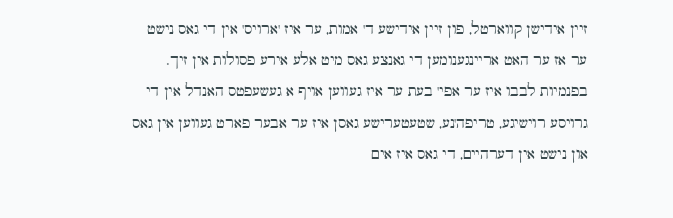זיין אידישן קווארטל, פון זיין אידישע ד' אמות, ער איז 'ארויס' אין די גאס נישט ער אז ער האט אריינגענומען די גאנצע גאס מיט אלע אירע פסולות אין זיך. בפנמיות לבבו איז ער אפי' בעת ער איז געווען אויף א געשעפטס האנדל אין די גרויסע רוישיגע, טריפה'נע, שטעטערישע גאסן איז ער אבער פארט געווען אין גאס און נישט אין דערהיים, די גאס איז אים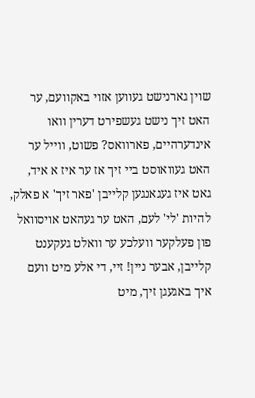שוין גארנישט געווען אזוי באקוועם, ער האט זיך נישט געשפירט דערין וואו אינדערהיים, פארוואס? פשוט, ווייל ער האט געוואוסט ביי זיך אז ער איז א איד, גאט איז געגאנגען קלייבן 'פאר זיך' א פאלק, להיות 'לי' לעם, האט ער געהאט אויסוואל פון פעלקער וועלכע ער וואלט געקענט קלייבן, אבער ניין! זיי, די אלע מיט וועם איך באגעגן זיך, מיט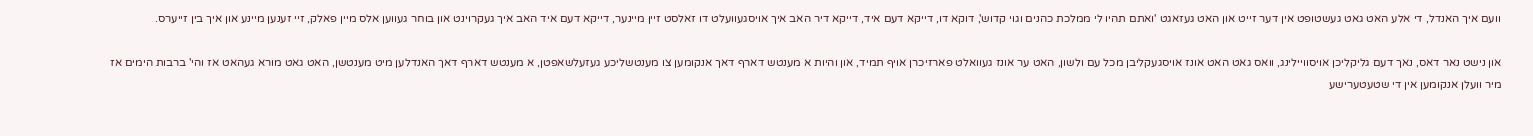וועם איך האנדל, די אלע האט גאט געשטופט אין דער זייט און האט געזאגט 'ואתם תהיו לי ממלכת כהנים וגוי קדוש', דוקא דו, דייקא דעם איד, דייקא דיר האב איך אויסגעוועלט דו זאלסט זיין מיינער, דייקא דעם איד האב איך געקרוינט און בוחר געווען אלס מיין פאלק, זיי זענען מיינע און איך בין זייערס.

און נישט נאר דאס, נאך דעם גליקליכן אויסוויילינג, וואס גאט האט אונז אויסגעקליבן מכל עם ולשון, האט ער אונז געוואלט פארזיכרן אויף תמיד, און והיות א מענטש דארף דאך אנקומען צו מענטשליכע געזעלשאפטן, א מענטש דארף דאך האנדלען מיט מענטשן, האט גאט מורא געהאט אז והי' ברבות הימים אז מיר וועלן אנקומען אין די שטעטערישע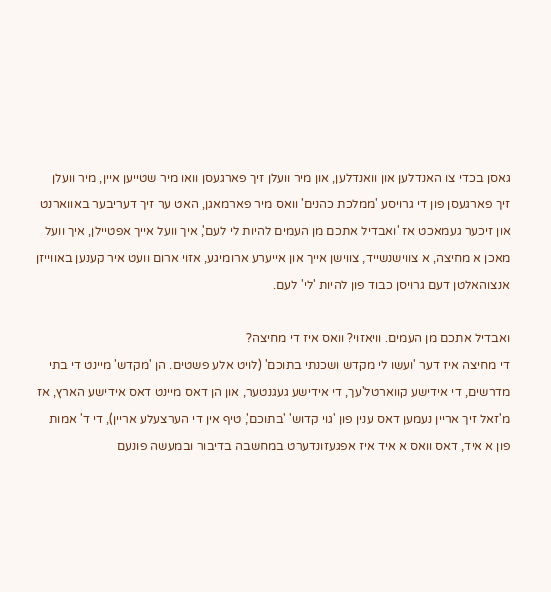גאסן בכדי צו האנדלען און וואנדלען, און מיר וועלן זיך פארגעסן וואו מיר שטייען איין, מיר וועלן זיך פארגעסן פון די גרויסע 'ממלכת כהנים' וואס מיר פארמאגן, האט ער זיך דעריבער באווארנט און זיכער געמאכט אז 'ואבדיל אתכם מן העמים להיות לי לעם', איך וועל אייך אפטיילן, איך וועל מאכן א מחיצה, א צווישנשייד, צווישן אייך און אייערע ארומיגע, אזוי ארום וועט איר קענען באווייזן אנצוהאלטן דעם גרויסן כבוד פון להיות 'לי' לעם.

ואבדיל אתכם מן העמים. וויאזוי? וואס איז די מחיצה?
די מחיצה איז דער 'ועשו לי מקדש ושכנתי בתוכם' (לויט אלע פשטים. הן 'מקדש' מיינט די בתי מדרשים, די אידישע קווארטל'עך, די אידישע געגנטער, און הן דאס מיינט דאס אידישע הארץ, אז מ'זאל זיך אריין נעמען דאס ענין פון 'גוי קדוש' 'בתוכם', טיף אין די הערצעלע אריין), די ד' אמות פון א איד, דאס וואס א איד איז אפגעזונדערט במחשבה בדיבור ובמעשה פונעם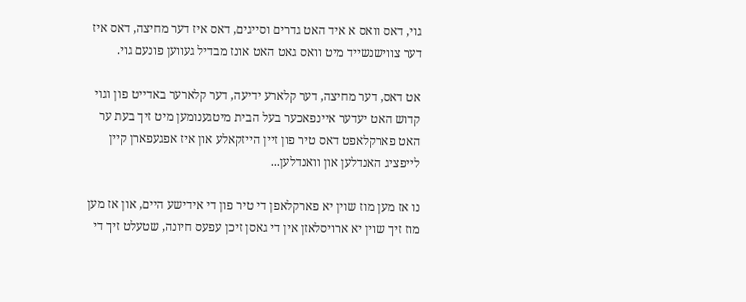גוי, דאס וואס א איד האט גדרים וסייגים, דאס איז דער מחיצה, דאס איז דער צווישנשייד מיט וואס גאט האט אונז מבדיל געווען פונעם גוי.

אט דאס, דער מחיצה, דער קלארע ידיעה, דער קלארער באדייט פון וגוי קדוש האט יעדער איינפאכער בעל הבית מיטגענומען מיט זיך בעת ער האט פארקלאפט דאס טיר פון זיין הייזקאלע און איז אפגעפארן קיין לייפציג האנדלען און וואנדלען...

נו אז מען מוז שוין יא פארקלאפן די טיר פון די אידישע היים, און אז מען מוז זיך שוין יא ארויסלאזן אין די גאסן זיכן עפעס חיונה, שטעלט זיך די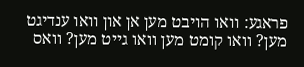פראגע: וואו הויבט מען אן און וואו ענדיגט מען? וואו קומט מען וואו גייט מען? וואס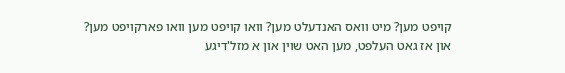קויפט מען? מיט וואס האנדעלט מען? וואו קויפט מען וואו פארקויפט מען? און אז גאט העלפט, מען האט שוין און א מזל'דיגע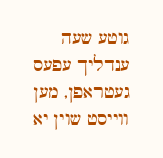גוטע שעה ענדליך עפעס געטראפן, מען ווייסט שוין יא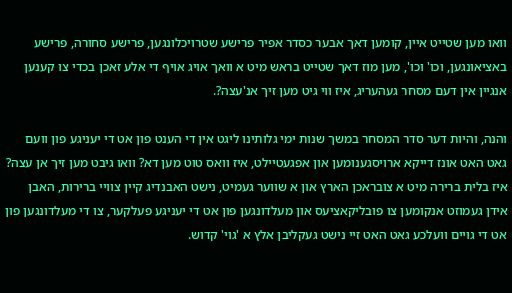וואו מען שטייט איין, קומען דאך אבער כסדר אפיר פרישע שטרויכלונגען, פרישע סחורה, פרישע באציאונגען, וכו' וכו', מען מוז דאך שטייט בראש מיט א וואך אויג אויף די אלע זאכן בכדי צו קענען אנגיין אין דעם מסחר געהעריג, איז ווי גיט מען זיך אנ'עצה?.

והנה, והיות דער סדר המסחר במשך שנות ימי גלותינו ליגט אין די הענט פון אט די יעניגע פון וועם גאט האט אונז דייקא ארויסגענומען און אפגעטיילט, איז וואס טוט מען דא? וואו גיבט מען זיך אן עצה? איז בלית ברירה מיט א צובראכן הארץ און א שווער געמיט, נישט האבנדיג קיין צוויי ברירות, האבן אידן געמוזט אנקומען צו פובליקאציעס און מעלדונגען פון אט די יעניגע פעלקער, צו די מעלדונגען פון אט די גויים וועלכע גאט האט זיי נישט געקליבן אלץ א 'גוי' קדוש.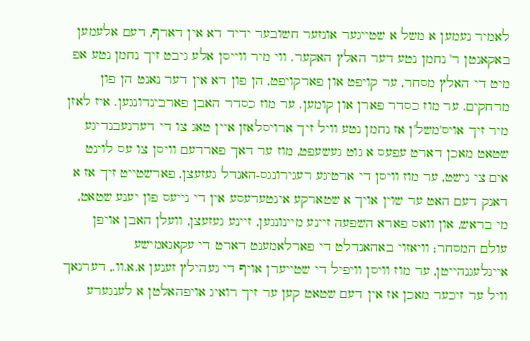לאמיר נעמען א משל א שטייגער אונזער חשובער ידיד דא אין דארף, דעם אלעמען באקאנטן ר' נחמן נטע דער האלץ האקער. ווי מיר ווייסן אלע גיבט זיך נחמן נטע אפ מיט די האלץ מסחר, ער קויפט און פארקויפט, הן פון דא אין דער נאנט הן פון מרחקים. ער מוז כסדר פארן און קומען. ער מוז כסדר האבן פארבינדונגען. איז לאזן מיר זיך אויס'משל'ן אז נחמן נטע וויל זיך ארויסלאזן איין טאג צו די דערנעבנדיגע שטאט מאכן דארט עפעס א גוט געשעפט, מוז ער דאך פארדעם וויסן צו עס לוינט אים צי נישט, ער מוז וויסן די ארטיגע רעגירונגס-האנדל געזעצן, פארשטייט זיך אז א דאנק דעם האט ער שוין אויך א שטארקע אינטערעסע אין די נייעס פון יענע שטאט, מי בראש, און וואס פארא השפעה זיינע מיינונגען, זיינע געזעצן, וועלן האבן אויפן עולם המסחר; וויאזוי באהאנדלט די פארלאמענט דארט די עקאנאמישע איינלעגנהייטן, ער מוז וויסן וויפיל די שטייערן אויף די געהילץ זענען א.א.וו., דערנאך וויל ער זיכער מאכן אז אין דעם שטאט קען ער זיך רואיג אויפהאלטן א לענגערע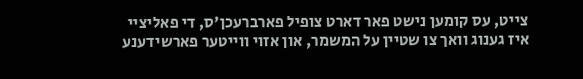צייט, עס קומען נישט פאר דארט צופיל פארברעכן'ס, די פאליציי איז גענוג וואך צו שטיין על המשמר, און אזוי ווייטער פארשידענע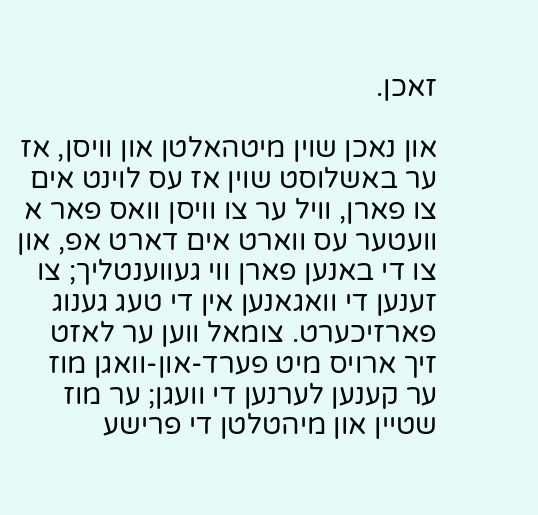זאכן.

און נאכן שוין מיטהאלטן און וויסן, אז ער באשלוסט שוין אז עס לוינט אים צו פארן, וויל ער צו וויסן וואס פאר א וועטער עס ווארט אים דארט אפ, און צו די באנען פארן ווי געווענטליך; צו זענען די וואגאנען אין די טעג גענוג פארזיכערט. צומאל ווען ער לאזט זיך ארויס מיט פערד-און-וואגן מוז ער קענען לערנען די וועגן; ער מוז שטיין און מיהטלטן די פרישע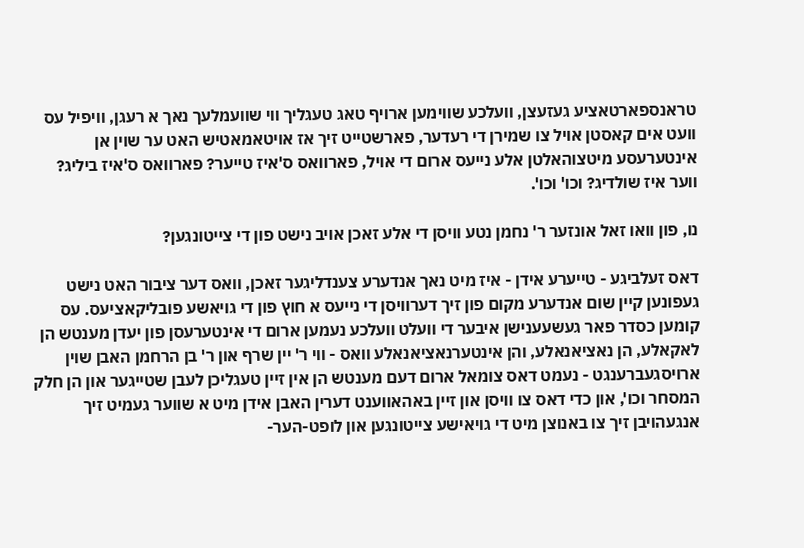טראנספארטאציע געזעצן, וועלכע שווימען ארויף טאג טעגליך ווי שוועמלעך נאך א רעגן, וויפיל עס וועט אים קאסטן אויל צו שמירן די רעדער, פארשטייט זיך אז אויטאמאטיש האט ער שוין אן אינטערעסע מיטצוהאלטן אלע נייעס ארום די אויל, פארוואס ס'איז טייער? פארוואס ס'איז ביליג? ווער איז שולדיג? וכו' וכו'.

נו, פון וואו זאל אונזער ר' נחמן נטע וויסן די אלע זאכן אויב נישט פון די צייטונגען?

דאס זעלביגע - טייערע אידן - איז מיט נאך אנדערע צענדליגער זאכן, וואס דער ציבור האט נישט געפונען קיין שום אנדערע מקום פון זיך דערוויסן די נייעס א חוץ פון די גויאשע פובליקאציעס. עס קומען כסדר פאר געשעענישן איבער די וועלט וועלכע נעמען ארום די אינטערעסן פון יעדן מענטש הן לאקאלע, הן נאציאנאלע, והן אינטערנאציאנאלע וואס - ווי ר' יין שרף און ר' בן הרחמן האבן שוין ארויסגעברענגט - נעמט דאס צומאל ארום דעם מענטש הן אין זיין טעגליכן לעבן שטייגער און הן חלק המסחר וכו', און כדי דאס צו וויסן און זיין באהאווענט דערין האבן אידן מיט א שווער געמיט זיך אנגעהויבן זיך צו באנוצן מיט די גויאישע צייטונגען און לופט-הער-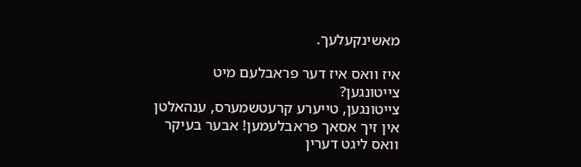מאשינקעלעך.

איז וואס איז דער פראבלעם מיט צייטונגען?
צייטונגען, טייערע קרעטשמערס, ענהאלטן אין זיך אסאך פראבלעמען! אבער בעיקר וואס ליגט דערין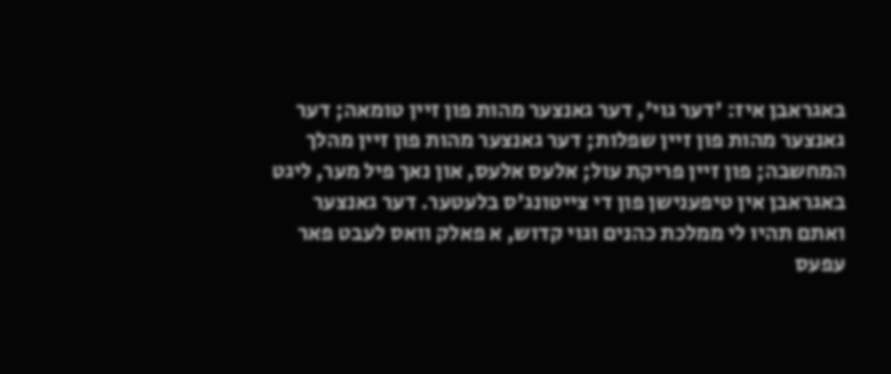באגראבן איז: 'דער גוי', דער גאנצער מהות פון זיין טומאה; דער גאנצער מהות פון זיין שפלות; דער גאנצער מהות פון זיין מהלך המחשבה; פון זיין פריקת עול; אלעס אלעס, און נאך פיל מער, ליגט באגראבן אין טיפענישן פון די צייטונג'ס בלעטער. דער גאנצער ואתם תהיו לי ממלכת כהנים וגוי קדוש, א פאלק וואס לעבט פאר עפעס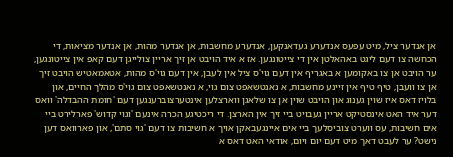אן אנדער ציל, מיט עפעס אנדערע געדאנקען, אנדערע מחשבות, אן אנדער מהות, אן אנדער מציאות, די הכחשה צו דעם ליגט באהאלטן אין די צייטונגען. אז א איד הויבט אן זיך אריין צולייגן דעם קאפ אין צייטונגען, ער הויבט אן צו באקומען א באגריף אין דעם גוי'ס ציל אין לעבן, אין דעם גוי'ס מהות, אטאמאטיש הויבט זיך אן צו וועבן, טיף טיף אין זיינע מחשבות, א נאנטשאפט צום גוי, א נאנטשאפט צום גוי'ס מהלך החיים, און בלויז דאס איז שוין גענוג און הויבט שוין אן צו שלאגן ווארצלען אינטערצוברענגען דעם 'חומת ההבדלה' וואס דער איד האט אינסטיקט אריין געבויט ביי זיך אין הארצן. די ריכטיגע הכרה אינעם 'וגוי קדוש' פארלירט ביי אים חשיבות, עס ווערט צוביסלעך ביי אים איינגעבאקן אויך א חשיבות צו דעם 'גוי סתם', און פארוואס דען נישט? ער לעבט דאך מיט דעם יום ויום, אודאי האט דאס א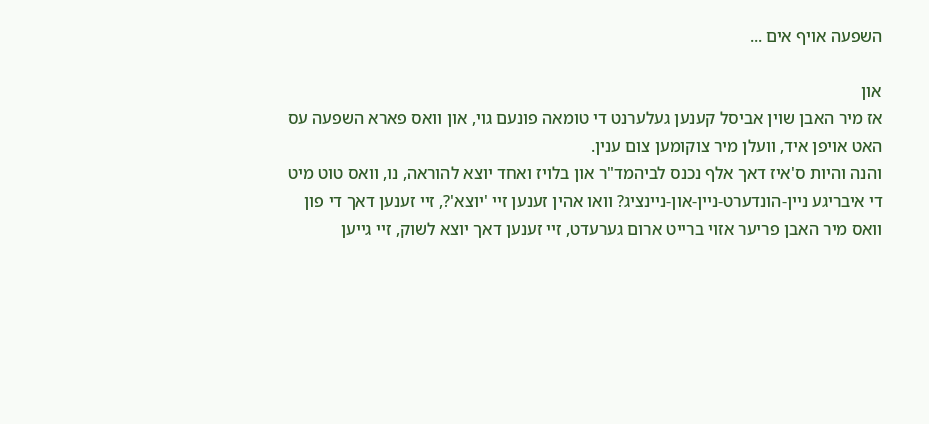השפעה אויף אים ...

און
אז מיר האבן שוין אביסל קענען געלערנט די טומאה פונעם גוי, און וואס פארא השפעה עס האט אויפן איד, וועלן מיר צוקומען צום ענין.
והנה והיות ס'איז דאך אלף נכנס לביהמד"ר און בלויז ואחד יוצא להוראה, נו, וואס טוט מיט די איבריגע ניין-הונדערט-ניין-און-ניינציג? וואו אהין זענען זיי 'יוצא'?, זיי זענען דאך די פון וואס מיר האבן פריער אזוי ברייט ארום גערעדט, זיי זענען דאך יוצא לשוק, זיי גייען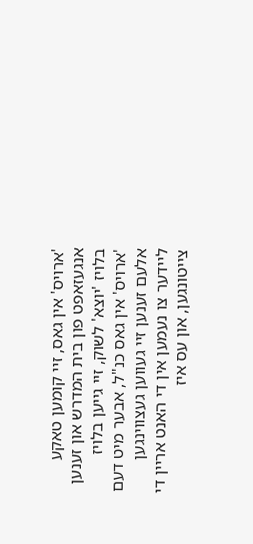'ארויס' אין גאס, זיי קומען טאקע אנגעזאפט פון בית המדרש און זענען בלויז 'יוצא' לשוק, זיי גייען בלויז 'ארויס' אין גאס כנ"ל, אבער מיט דעם אלעם זענען זיי געווען געצווינגען ליידער צו נעמען אין די האנט אריין די צייטונגען, און עס איז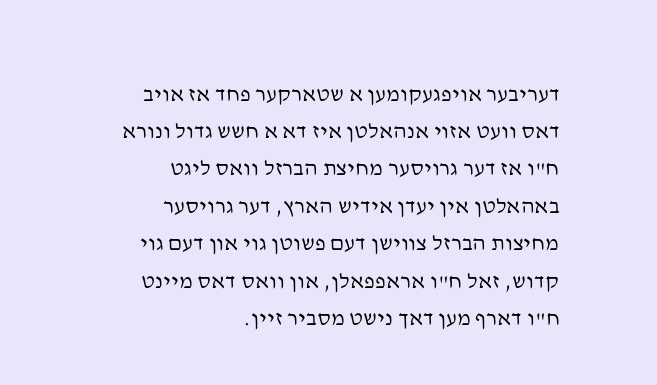דעריבער אויפגעקומען א שטארקער פחד אז אויב דאס וועט אזוי אנהאלטן איז דא א חשש גדול ונורא ח"ו אז דער גרויסער מחיצת הברזל וואס ליגט באהאלטן אין יעדן אידיש הארץ, דער גרויסער מחיצות הברזל צווישן דעם פשוטן גוי און דעם גוי קדוש, זאל ח"ו אראפפאלן, און וואס דאס מיינט ח"ו דארף מען דאך נישט מסביר זיין.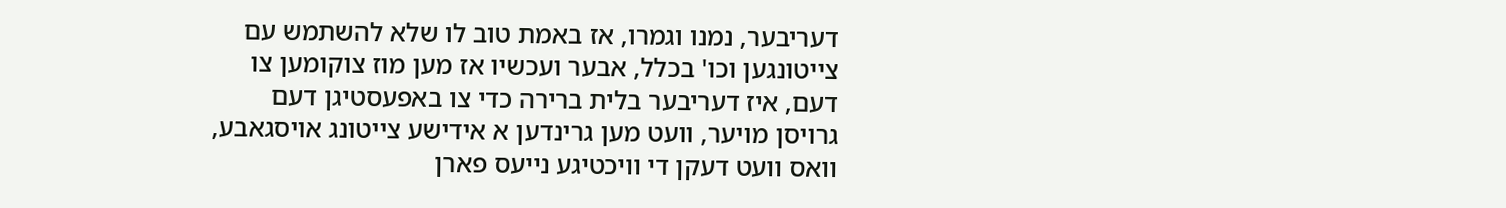דעריבער, נמנו וגמרו, אז באמת טוב לו שלא להשתמש עם צייטונגען וכו' בכלל, אבער ועכשיו אז מען מוז צוקומען צו דעם, איז דעריבער בלית ברירה כדי צו באפעסטיגן דעם גרויסן מויער, וועט מען גרינדען א אידישע צייטונג אויסגאבע, וואס וועט דעקן די וויכטיגע נייעס פארן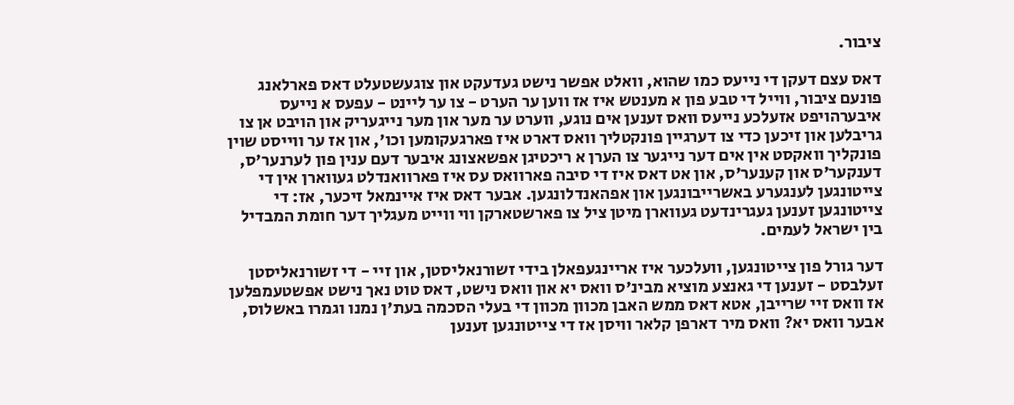ציבור.

דאס עצם דעקן די נייעס כמו שהוא, וואלט אפשר נישט געדעקט און צוגעשטעלט דאס פארלאנג פונעם ציבור, ווייל די טבע פון א מענטש איז אז ווען ער הערט - צו ער ליינט - עפעס א נייעס איבערהויפט אזעלכע נייעס וואס זענען אים נוגע, ווערט ער מער און מער נייגעריק און הויבט אן צו גריבלען און זיכען כדי צו דערגיין פונקטליך וואס דארט איז פארגעקומען וכו', און אז ער ווייסט שוין פונקליך וואקסט אין אים דער נייגער צו הערן א ריכטיגן אפשאצונג איבער דעם ענין פון לערנער'ס, דענקער'ס און קענער'ס, און אט דאס איז די סיבה פארוואס עס איז פארוואנדלט געווארן אין די צייטונגען לענגערע באשרייבונגען און אפהאנדלונגען. אבער דאס איז איינמאל זיכער, אז: די צייטונגען זענען געגרינדעט געווארן מיטן ציל צו פארשטארקן ווי ווייט מעגליך דער חומת המבדיל בין ישראל לעמים.

דער גורל פון צייטונגען, וועלכער איז אריינגעפאלן בידי זשורנאליסטן, און זיי - די זשורנאליסטן זעלבסט - זענען די גאנצע מוציא מבינ'ס וואס יא און וואס נישט, דאס טוט נאך נישט אפשטעמפלען אז וואס זיי שרייבן, אטא דאס ממש האבן מכוון מכוון די בעלי הסכמה בעת'ן נמנו וגמרו באשלוס, אבער וואס יא? וואס מיר דארפן קלאר וויסן אז די צייטונגען זענען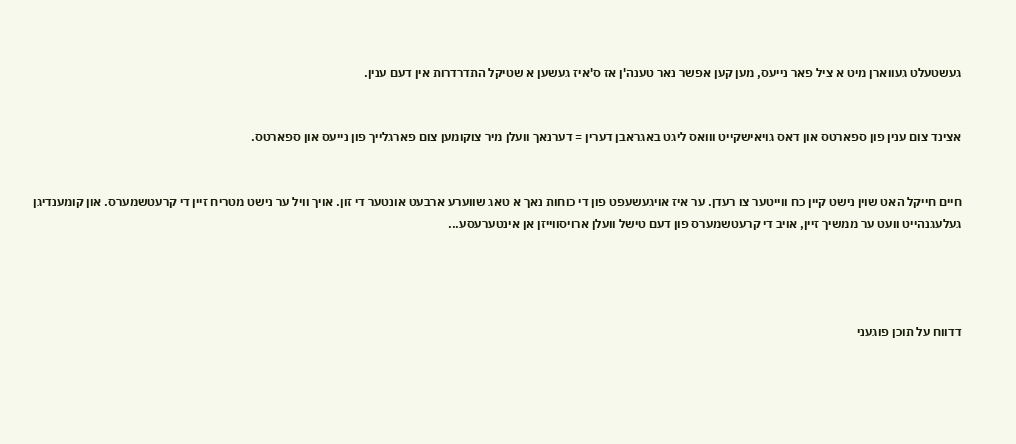געשטעלט געווארן מיט א ציל פאר נייעס, מען קען אפשר נאר טענה'ן אז ס'איז געשען א שטיקל התדרדרות אין דעם ענין.


אצינד צום ענין פון ספארטס און דאס גויאישקייט ווואס ליגט באגראבן דערין = דערנאך וועלן מיר צוקומען צום פארגלייך פון נייעס און ספארטס.


חיים חייקל האט שוין נישט קיין כח ווייטער צו רעדן. ער איז אויגעשעפט פון די כוחות נאך א טאג שווערע ארבעט אונטער די זון. אויך וויל ער נישט מטריח זיין די קרעטשמערס. און קומענדיגן געלעגנהייט וועט ער ממשיך זיין, אויב די קרעטשמערס פון דעם טישל וועלן ארויסווייזן אן אינטערעסע...




דדווח על תוכן פוגעני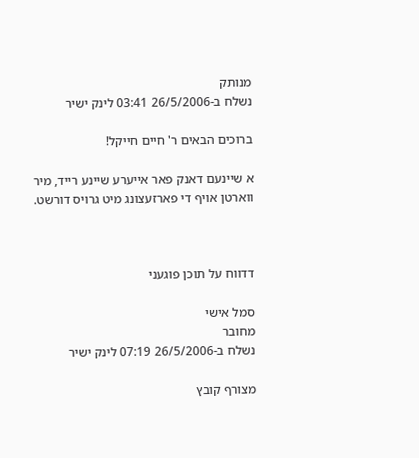מנותק
נשלח ב-26/5/2006 03:41 לינק ישיר

ברוכים הבאים ר' חיים חייקל!

א שיינעם דאנק פאר אייערע שיינע רייד, מיר ווארטן אויף די פארזעצונג מיט גרויס דורשט.



דדווח על תוכן פוגעני

סמל אישי
מחובר
נשלח ב-26/5/2006 07:19 לינק ישיר

מצורף קובץ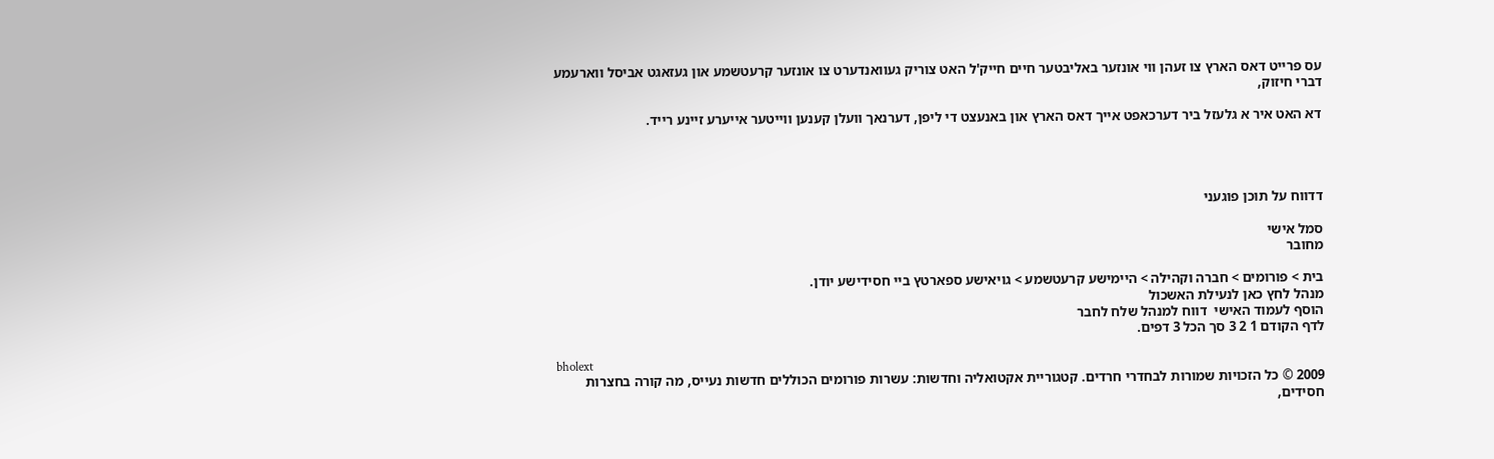עס פרייט דאס הארץ צו זעהן ווי אונזער באליבטער חיים חייק'ל האט צוריק געוואנדערט צו אונזער קרעטשמע און געזאגט אביסל ווארעמע דברי חיזוק,

דא האט איר א גלעזל ביר דערכאפט אייך דאס הארץ און באנעצט די ליפן, דערנאך וועלן קענען ווייטער אייערע זיינע רייד.




דדווח על תוכן פוגעני

סמל אישי
מחובר

בית > פורומים > חברה וקהילה > היימישע קרעטשמע > גויאישע ספארטץ ביי חסידישע יודן.
מנהל לחץ כאן לנעילת האשכול
הוסף לעמוד האישי  דווח למנהל שלח לחבר
לדף הקודם 1 2 3 סך הכל 3 דפים.

bholext
2009 © כל הזכויות שמורות לבחדרי חרדים. קטגוריית אקטואליה וחדשות: עשרות פורומים הכוללים חדשות נעייס, מה קורה בחצרות חסידים,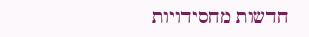חדשות מחסידויות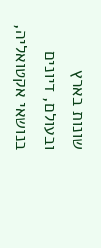שונות בארץ ובעולם, דיונים בנושאי אקטואליה,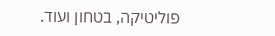פוליטיקה, בטחון ועוד.